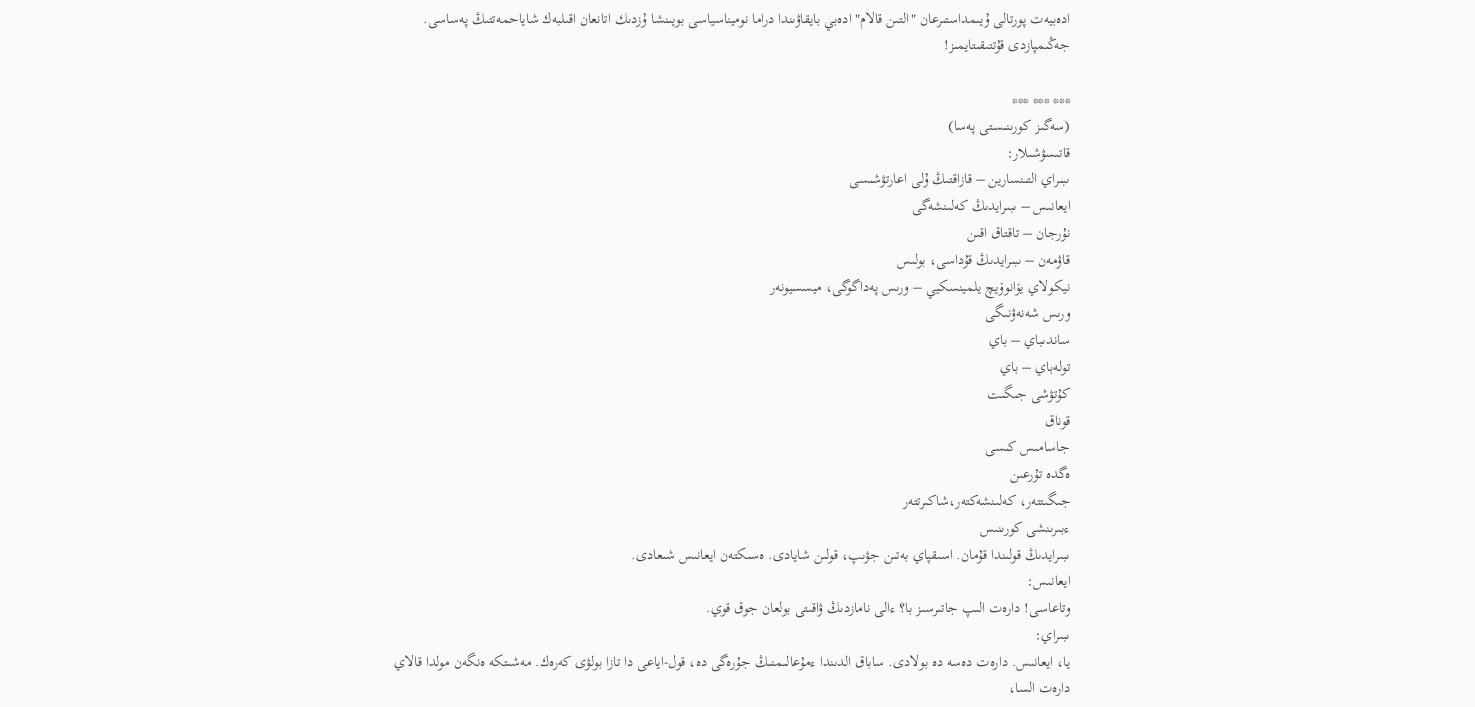ادەبيەت پورتالى ۇيىمداستىرعان "التىن قالام" ادەبي بايقاۋىندا دراما نوميناسياسى بويىنشا ۇزدىك اتانعان اقىلبەك شاياحمەتتىڭ پەساسى. جەڭىمپازدى قۇتتىقىتايمىز!

*** *** ***
(سەگىز كورىنىستى پەسا)
قاتىسۋشىلار:
ىبىراي التىنسارين – قازاقتىڭ ۇلى اعارتۋشىسى
ايعانىس – ىبىرايدىڭ كەلىنشەگى
نۇرجان – تاقتاق اقىن
قاۋمەن – ىبىرايدىڭ قۇداسى، بولىس
نيكولاي يۆانوۆيچ يلمينسكيي – ورىس پەداگوگى، ميسسيونەر
ورىس شەنەۋنىگى
ساندىباي – باي
تولەباي – باي
كۇتۋشى جىگىت
قوناق
جاسامىس كىسى
ەگدە تۇرعىن
جىگىتتەر، كەلىنشەكتەر،شاكىرتتەر
ءبىرىنشى كورىنىس
ىبىرايدىڭ قولىندا قۇمان. اسىقپاي بەتىن جۋىپ، قولىن شايادى. ەسىكتەن ايعانىس شىعادى.
ايعانىس:
وتاعاسى! دارەت الىپ جاتىرسىز با؟ ءالى نامازدىڭ ۋاقىتى بولعان جوق قوي.
ىبىراي:
يا، ايعانىس. دارەت دەسە دە بولادى. ساباق الدىندا ءمۇعالىمنىڭ جۇرەگى دە، قول-اياعى دا تازا بولۋى كەرەك. مەشىتكە ەنگەن مولدا قالاي دارەت السا،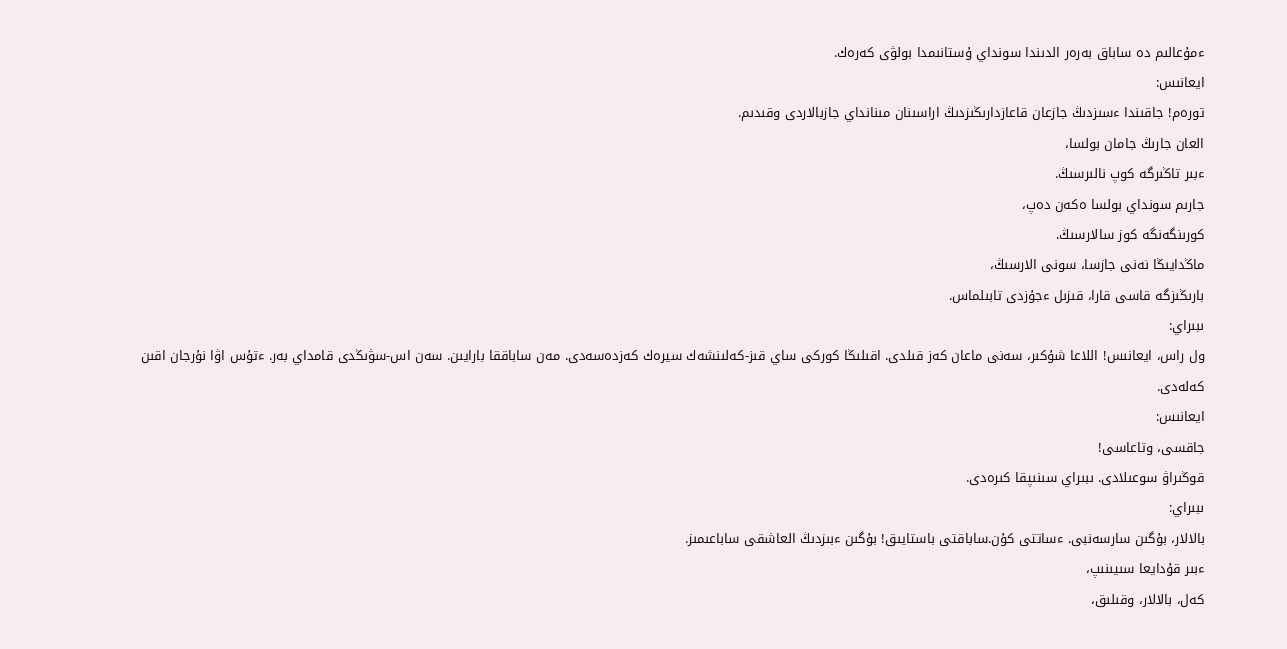ءمۇعالىم دە ساباق بەرەر الدىندا سونداي ۇستانىمدا بولۋى كەرەك.
ايعانىس:
تورەم! جاقىندا ءسىزدىڭ جازعان قاعازدارىڭىزدىڭ اراسىنان مىنانداي جازبالاردى وقىدىم.
العان جارىڭ جامان بولسا،
ءبىر تاڭىرگە كوپ نالىرسىڭ.
جارىم سونداي بولسا ەكەن دەپ،
كورىنگەنگە كوز سالارسىڭ.
ماڭدايىڭا نەنى جازسا، سونى الارسىڭ،
بارىڭىزگە قاسى قارا، قىزىل ءجۇزدى تابىلماس.
ىبىراي:
ول راس، ايعانىس! اللاعا شۇكىر، سەنى ماعان كەز قىلدى. اقىلىڭا كوركى ساي قىز-كەلىنشەك سيرەك كەزدەسەدى. مەن ساباققا بارايىن. سەن اس-سۋىڭدى قامداي بەر. ءتۇس اۋا نۇرجان اقىن كەلەدى.
ايعانىس:
جاقسى، وتاعاسى!
قوڭىراۋ سوعىلادى. ىبىراي سىنىپقا كىرەدى.
ىبىراي:
بالالار، بۇگىن سارسەنبى. ءساتتى كۇن.ساباقتى باستايىق! بۇگىن ءبىزدىڭ العاشقى ساباعىمىز.
ءبىر قۇدايعا سىيىنىپ،
كەل، بالالار، وقىلىق،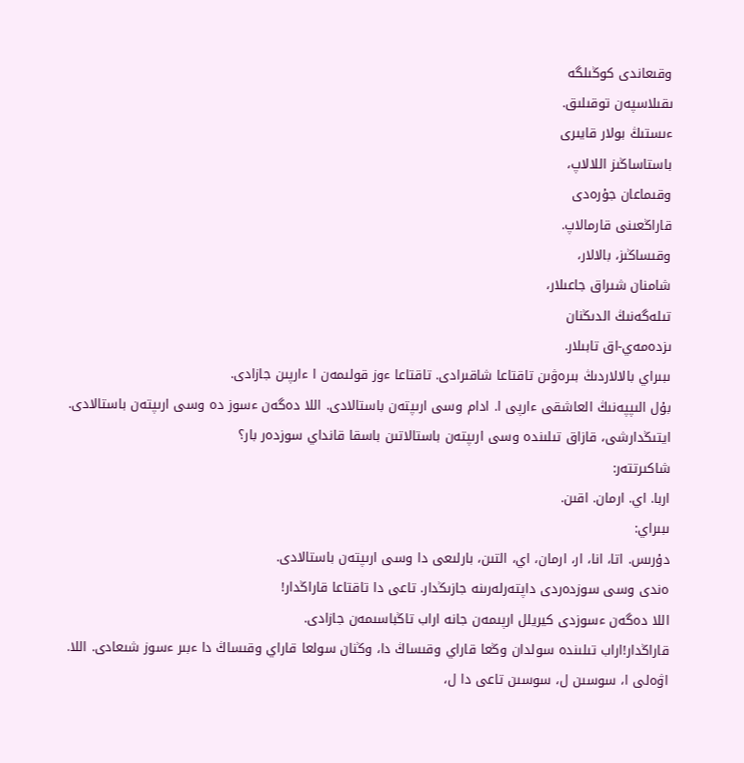وقىعاندى كوڭىلگە
ىقىلاسپەن توقىلىق.
ءىستىڭ بولار قايىرى
باستاساڭىز اللالاپ،
وقىماعان جۇرەدى
قاراڭعىنى قارمالاپ.
وقىساڭىز، بالالار،
شامنان شىراق جاعىلار،
تىلەگەنىڭ الدىڭنان
ىزدەمەي-اق تابىلار.
ىبىراي بالالاردىڭ بىرەۋىن تاقتاعا شاقىرادى. تاقتاعا ءوز قولىمەن ا ءارپىن جازادى.
بۇل الىپپەنىڭ العاشقى ءارپى ا. ادام وسى ارىپتەن باستالادى. اللا دەگەن ءسوز دە وسى ارىپتەن باستالادى. ايتىڭدارشى، قازاق تىلىندە وسى ارىپتەن باستالاتىن باسقا قانداي سوزدەر بار؟
شاكىرتتەر:
اربا. اي. ارمان. اقىن.
ىبىراي:
دۇرىس. اتا، انا، ار، ارمان، اي، التىن، بارلىعى دا وسى ارىپتەن باستالادى.
ەندى وسى سوزدەردى داپتەرلەرىنە جازىڭدار. تاعى دا تاقتاعا قاراڭدار!
اللا دەگەن ءسوزدى كيريلل ارپىمەن جانە اراب تاڭباسىمەن جازادى.
قاراڭدار!اراب تىلىندە سولدان وڭعا قاراي وقىساڭ دا، وڭنان سولعا قاراي وقىساڭ دا ءبىر ءسوز شىعادى. اللا. اۋەلى ا، سوسىن ل، سوسىن تاعى دا ل،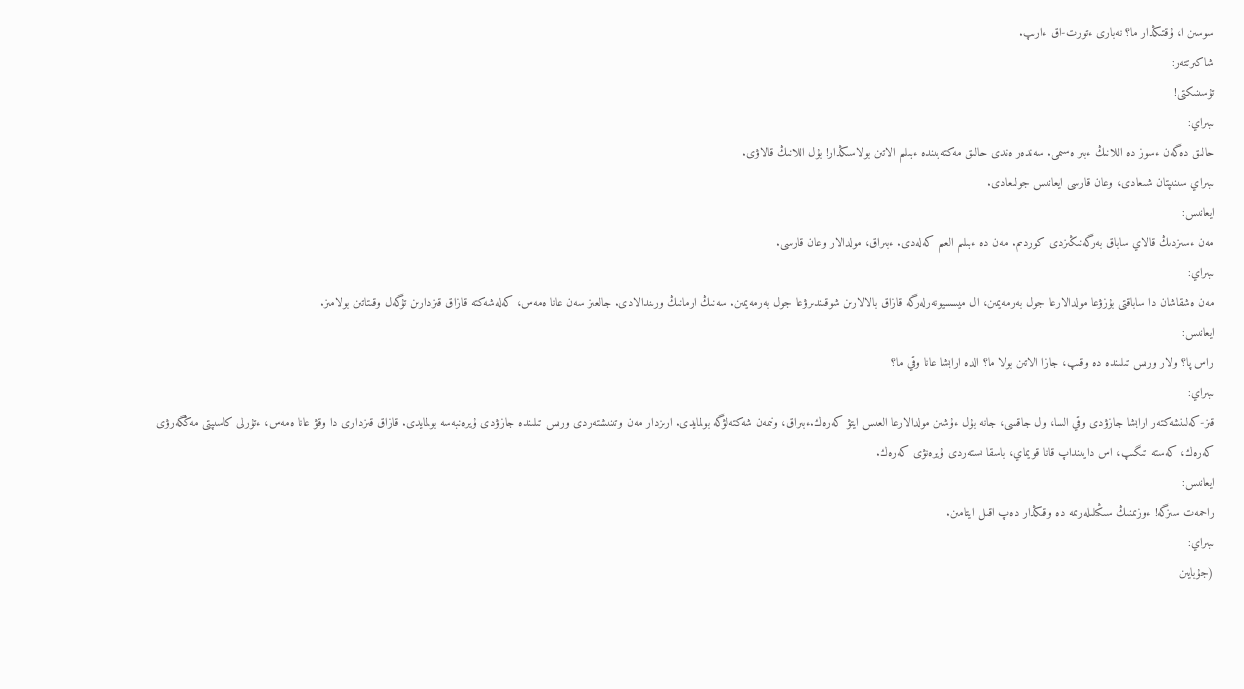سوسىن ا، ۇقتىڭدار ما؟ نەبارى ءتورت-اق ءارىپ.
شاكىرتتەر:
تۇسىنىكتى!
ىبىراي:
حالىق دەگەن ءسوز دە اللانىڭ ءبىر ەسىمى. سەندەر ەندى حالىق مەكتەبىندە ءبىلىم الاتىن بولاسىڭدار! بۇل اللانىڭ قالاۋى.
ىبىراي سىنىپتان شىعادى، وعان قارسى ايعانىس جولىعادى.
ايعانىس:
مەن ءسىزدىڭ قالاي ساباق بەرگەنىڭىزدى كوردىم. مەن دە ءبىلىم العىم كەلەدى. ءبىراق، مولدالار وعان قارسى.
ىبىراي:
مەن ەشقاشان دا ساباقتى بۇزۋعا مولدالارعا جول بەرمەيمىن، ال ميسسيونەرلەرگە قازاق بالالارىن شوقىندىرۋعا جول بەرمەيمىن. سەنىڭ ارمانىڭ ورىندالادى. جالعىز سەن عانا ەمەس، كەلەشەكتە قازاق قىزدارىن تۇگەل وقىتاتىن بولامىز.
ايعانىس:
راس پا؟ ولار ورىس تىلىندە دە وقىپ، جازا الاتىن بولا ما؟ الدە ارابشا عانا وقي ما؟
ىبىراي:
قىز-كەلىنشەكتەر ارابشا جازۋدى وقي السا، ول جاقسى، جانە بۇل ءۇشىن مولدالارعا العىس ايتۋ كەرەك.ءبىراق، ونىمەن شەكتەلۋگە بولمايدى. ارىزدار مەن وتىنىشتەردى ورىس تىلىندە جازۋدى ۇيرەنبەسە بولمايدى. قازاق قىزدارى دا وقۋ عانا ەمەس، ءتۇرلى كاسىپتى مەڭگەرۋى كەرەك، كەستە تىگىپ، اس دايىنداپ قانا قويماي، باسقا ىستەردى ۇيرەنۋى كەرەك.
ايعانىس:
راحمەت سىزگە! ءوزىمنىڭ سىڭىلىلەرىمە دە وقىڭدار دەپ اقىل ايتامىن.
ىبىراي:
(جۇبايىن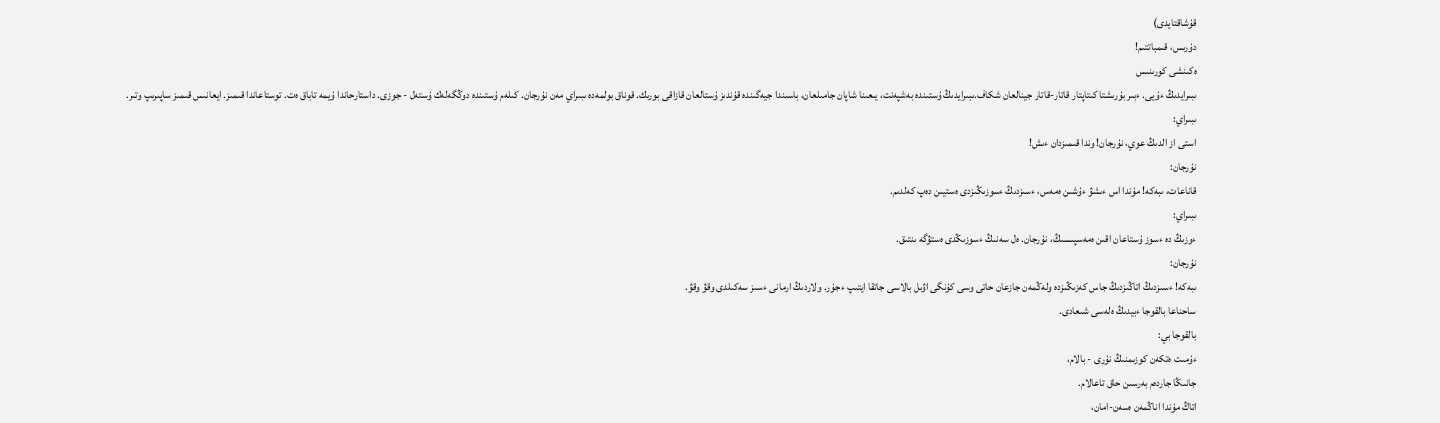قۇشاقتايدى)
دۇرىس، قىمباتتىم!
ەكىنشى كورىنىس
ىبىرايدىڭ ءۇيى. ءبىر بۇرىشتا كىتاپتار قاتار-قاتار جينالعان شكاف.ىبىرايدىڭ ۇستىندە بەشپەنت، يىعىنا شاپان جامىلعان، باسىندا جيەگىندە قۇندىز ۇستالعان قازاقى بورىك. قوناق بولمەدە ىبىراي مەن نۇرجان. كىلەم ۇستىندە دوڭگەلەك ۇستەل - جوزى. داستارحاندا ۇيمە تاباق ەت. توستاعاندا قىمىز. ايعانىس قىمىز ساپىرىپ وتىر.
ىبىراي:
استى از الدىڭ عوي، نۇرجان! وندا قىمىزدان ءىش!
نۇرجان:
قاناعات، ىبەكە! مۇندا اس ءىشۋ ءۇشىن ەمەس، ءسىزدىڭ ءسوزىڭىزدى ەستيىن دەپ كەلدىم.
ىبىراي:
ءوزىڭ دە ءسوز ۇستاعان اقىن ەمەسپىسىڭ، نۇرجان. ەل سەنىڭ ءسوزىڭدى ەستۋگە ىنتىق.
نۇرجان:
ىبەكە! ءسىزدىڭ اتاڭىزدىڭ جاس كەزىڭىزدە ولەڭمەن جازعان حاتى وسى كۇنگى اۋىل بالاسى جاتقا ايتىپ ءجۇر. ولاردىڭ ارمانى ءسىز سەكىلدى وقۋ وقۋ.
ساحناعا بالقوجا ءبيدىڭ ەلەسى شىعادى.
بالقوجا بي:
ءۇمىت ەتكەن كوزىمنىڭ نۇرى - بالام،
جانىڭا جاردەم بەرسىن حاق تاعالام.
اتاڭ مۇندا اناڭمەن ەسەن-امان،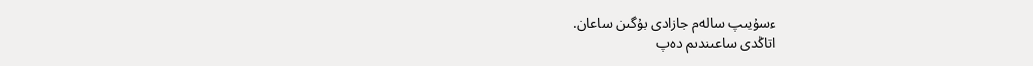ءسۇيىپ سالەم جازادى بۇگىن ساعان.
اتاڭدى ساعىندىم دەپ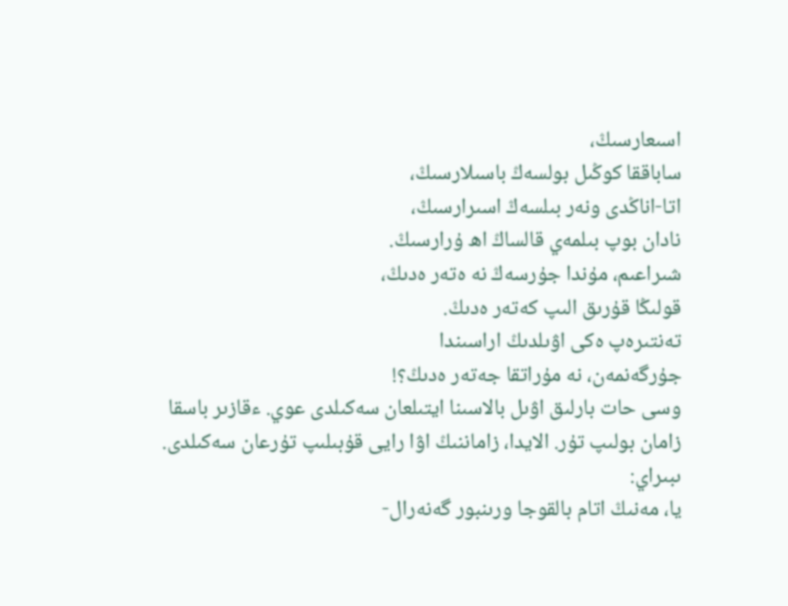اسىعارسىڭ،
ساباققا كوڭىل بولسەڭ باسىلارسىڭ،
اتا-اناڭدى ونەر بىلسەڭ اسىرارسىڭ،
نادان بوپ بىلمەي قالساڭ اھ ۇرارسىڭ.
شىراعىم، مۇندا جۇرسەڭ نە ەتەر ەدىڭ،
قولىڭا قۇرىق الىپ كەتەر ەدىڭ.
تەنتىرەپ ەكى اۋىلدىڭ اراسىندا
جۇرگەنمەن، نە مۇراتقا جەتەر ەدىڭ؟!
وسى حات بارلىق اۋىل بالاسىنا ايتىلعان سەكىلدى عوي. ءقازىر باسقا زامان بولىپ تۇر. الايدا، زاماننىڭ اۋا رايى قۇبىلىپ تۇرعان سەكىلدى.
ىبىراي:
يا، مەنىڭ اتام بالقوجا ورىنبور گەنەرال-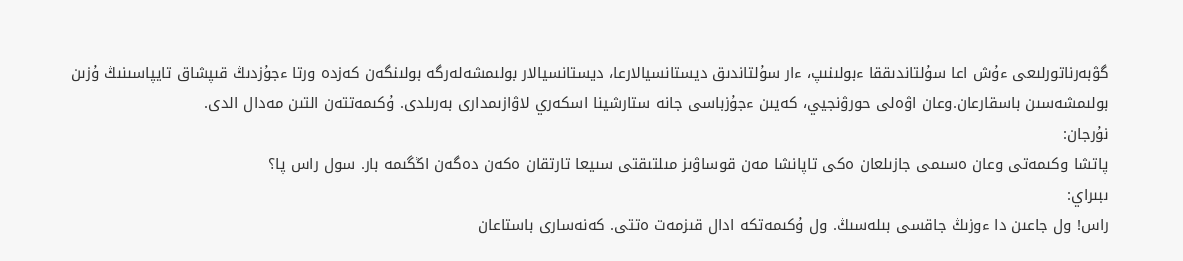گۋبەرناتورلىعى ءۇش اعا سۇلتاندىققا ءبولىنىپ، ءار سۇلتاندىق ديستانسيالارعا، ديستانسيالار بولىمشەلەرگە بولىنگەن كەزدە ورتا ءجۇزدىڭ قىپشاق تايپاسىنىڭ ۇزىن بولىمشەسىن باسقارعان.وعان اۋەلى حورۋنجيي، كەيىن ءجۇزباسى جانە ستارشينا اسكەري لاۋازىمدارى بەرىلدى. ۇكىمەتتەن التىن مەدال الدى.
نۇرجان:
پاتشا وكىمەتى وعان ەسىمى جازىلعان ەكى تاپانشا مەن قوساۋىز مىلتىقتى سىيعا تارتقان ەكەن دەگەن اڭگىمە بار. سول راس پا؟
ىبىراي:
راس! ول جاعىن دا ءوزىڭ جاقسى بىلەسىڭ. ول ۇكىمەتكە ادال قىزمەت ەتتى. كەنەسارى باستاعان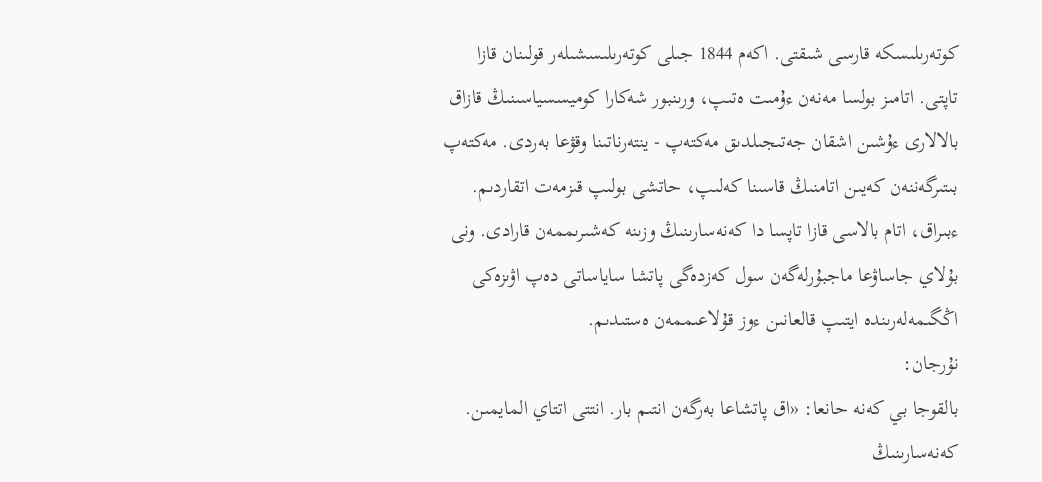كوتەرىلىسكە قارسى شىقتى. اكەم 1844 جىلى كوتەرىلىسشىلەر قولىنان قازا تاپتى. اتامىز بولسا مەنەن ءۇمىت ەتىپ، ورىنبور شەكارا كوميسسياسىنىڭ قازاق بالالارى ءۇشىن اشقان جەتىجىلدىق مەكتەپ - ينتەرناتىنا وقۋعا بەردى. مەكتەپ بىتىرگەننەن كەيىن اتامنىڭ قاسىنا كەلىپ، حاتشى بولىپ قىزمەت اتقاردىم. ءبىراق، اتام بالاسى قازا تاپسا دا كەنەسارىنىڭ وزىنە كەشىرىممەن قارادى. ونى بۇلاي جاساۋعا ماجبۇرلەگەن سول كەزدەگى پاتشا ساياساتى دەپ اۋىزەكى اڭگىمەلەرىندە ايتىپ قالعانىن ءوز قۇلاعىممەن ەستىدىم.
نۇرجان:
بالقوجا بي كەنە حانعا: «اق پاتشاعا بەرگەن انتىم بار. انتتى اتتاي المايمىن. كەنەسارىنىڭ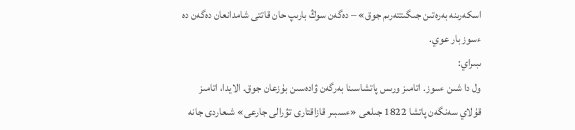اسكەرىنە بەرەتىن جىگىتتەرىم جوق» – دەگەن سوڭ بارىپ حان قاتتى شامدانعان دەگەن دە ءسوز بار عوي.
ىبىراي:
ول دا شىن ءسوز. اتامىز ورىس پاتشاسىنا بەرگەن ۋادەسىن بۇزعان جوق. الايدا، اتامىز قۇلاي سەنگەن پاتشا 1822 جىلعى «ءسىبىر قازاقتارى تۋرالى جارعى» شىعاردى جانە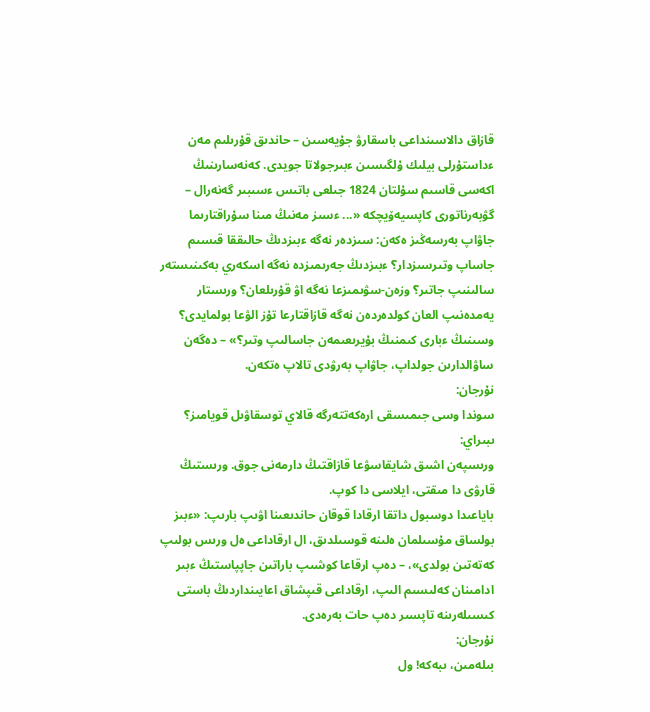قازاق دالاسىنداعى باسقارۋ جۇيەسىن – حاندىق قۇرىلىم مەن ءداستۇرلى بيلىك ۇلگىسىن ءبىرجولاتا جويدى. كەنەسارىنىڭ اكەسى قاسىم سۇلتان 1824 جىلعى باتىس ءسىبىر گەنەرال – گۋبەرناتورى كاپسيەۆيچكە «... ءسىز مەنىڭ مىنا سۇراقتارىما جاۋاپ بەرسەڭىز ەكەن: سىزدەر نەگە ءبىزدىڭ حالىققا قىسىم جاساپ وتىرسىزدار؟ ءبىزدىڭ جەرىمىزدە نەگە اسكەري بەكىنىستەر سالىنىپ جاتىر؟ وزەن-سۋىمىزعا نەگە اۋ قۇرىلعان؟ ورىستار يەمدەنىپ العان كولدەردەن نەگە قازاقتارعا تۇز الۋعا بولمايدى؟ وسىنىڭ ءبارى كىمنىڭ بۇيرىعىمەن جاسالىپ وتىر؟» – دەگەن ساۋالدارىن جولداپ، جاۋاپ بەرۋدى تالاپ ەتكەن.
نۇرجان:
سوندا وسى جىمىسقى ارەكەتتەرگە قالاي توسقاۋىل قويامىز؟
ىبىراي:
ورىسپەن اشىق شايقاسۋعا قازاقتىڭ دارمەنى جوق. ورىستىڭ قارۋى دا مىقتى، ايلاسى دا كوپ.
باياعىدا دوسبول داتقا ارقادا قوقان حاندىعىنا اۋىپ بارىپ: «ءبىز بولساق مۇسىلمان ەلىنە قوسىلدىق، ال ارقاداعى ەل ورىس بولىپ كەتەتىن بولدى»، – دەپ ارقاعا كوشىپ باراتىن جاپپاستىڭ ءبىر ادامىنان كەلىسىم الىپ، ارقاداعى قىپشاق اعايىنداردىڭ باستى كىسىلەرىنە تاپسىر دەپ حات بەرەدى.
نۇرجان:
بىلەمىن، ىبەكە! ول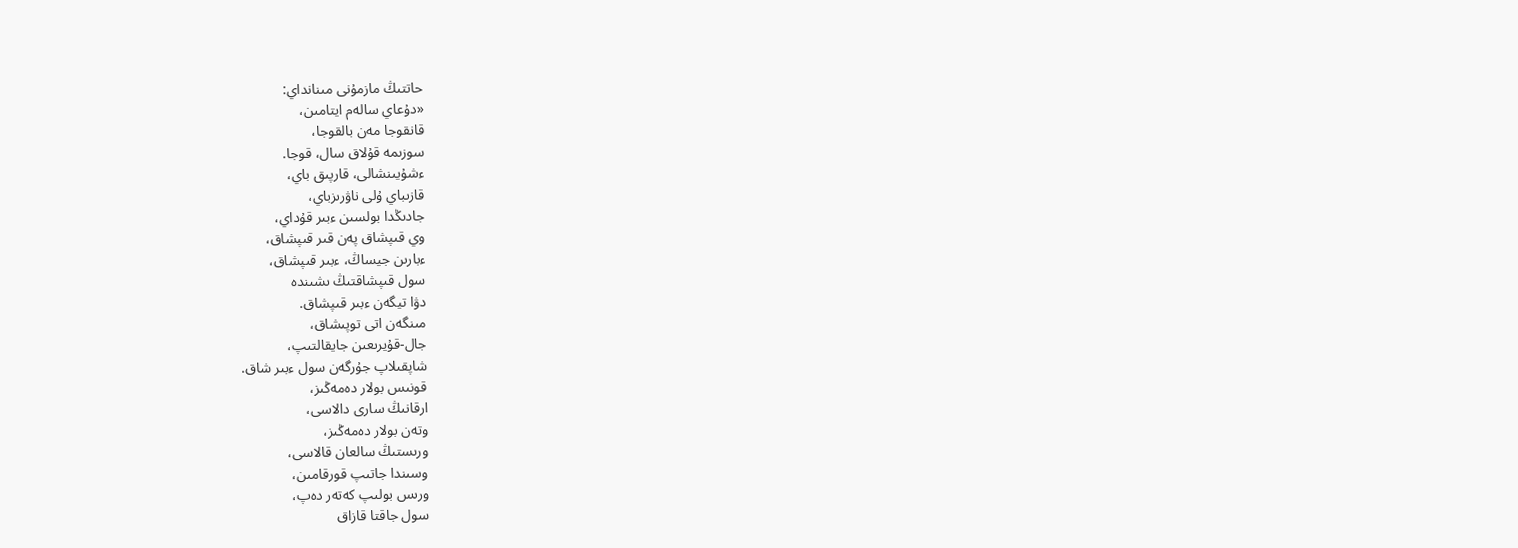حاتتىڭ مازمۇنى مىنانداي:
«دۇعاي سالەم ايتامىن،
قانقوجا مەن بالقوجا،
سوزىمە قۇلاق سال، قوجا.
ءشۇيىنشالى، قارپىق باي،
قازىباي ۇلى ناۋرىزباي،
جادىڭدا بولسىن ءبىر قۇداي،
وي قىپشاق پەن قىر قىپشاق،
ءبارىن جيساڭ، ءبىر قىپشاق،
سول قىپشاقتىڭ ىشىندە
دۋا تيگەن ءبىر قىپشاق.
مىنگەن اتى توپىشاق،
جال-قۇيرىعىن جايقالتىپ،
شاپقىلاپ جۇرگەن سول ءبىر شاق.
قونىس بولار دەمەڭىز،
ارقانىڭ سارى دالاسى،
وتەن بولار دەمەڭىز،
ورىستىڭ سالعان قالاسى،
وسىندا جاتىپ قورقامىن،
ورىس بولىپ كەتەر دەپ،
سول جاقتا قازاق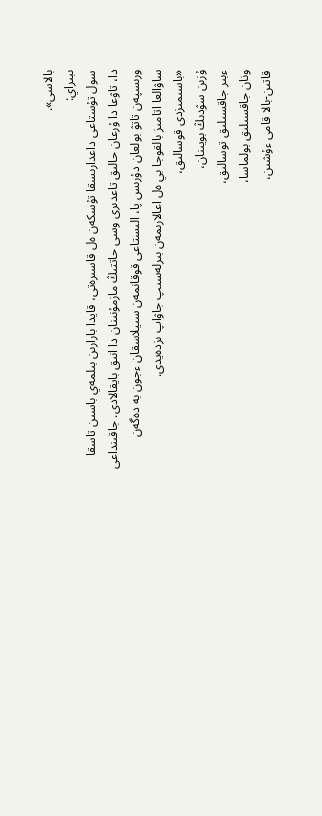بالاسى».
ىبىراي:
سول تۇستاعى داعدارىسقا تۇسكەن ەل قاسىرەتى، قايدا بارارىن بىلمەي باسىن تاسقا دا، تاۋعا دا ۇرعان حالىق تاعدىرى وسى حاتتىڭ مازمۇنىنان دا انىق بايقالادى. جاقىنداعى ورىسپەن تاتۋ بولعان دۇرىس پا، الىستاعى قوقانمەن سىيلاسقان ءجون بە دەگەن ساۋالعا اتامىز بالقوجا بي ەل اعالارىمەن بىرلەسىپ جاۋاپ ىزدەيدى.
«باسىمىزدى قوسالىق،
ۇزىن سۋدىڭ بويىنان،
ءبىر جاقسىلىق توسالىق،
ونان جاقسىلىق بولماسا،
قاتىن-بالا قامى ءۇشىن،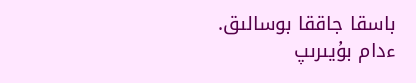باسقا جاققا بوسالىق.
ءدام بۇيىرىپ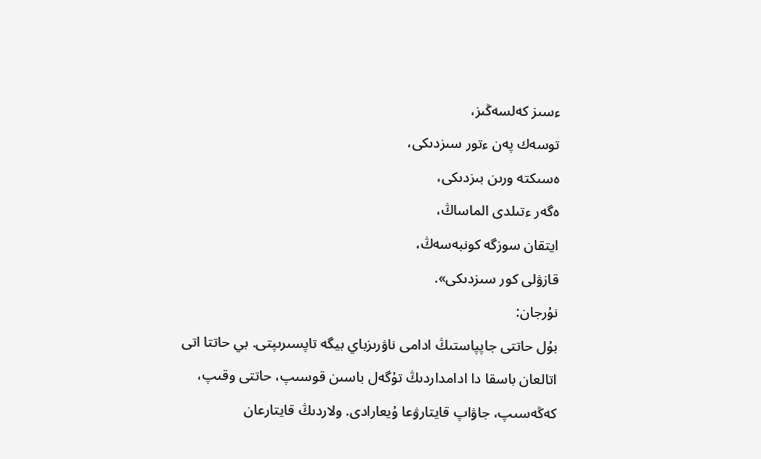ءسىز كەلسەڭىز،
توسەك پەن ءتور سىزدىكى،
ەسىكتە ورىن بىزدىكى،
ەگەر ءتىلدى الماساڭ،
ايتقان سوزگە كونبەسەڭ،
قازۋلى كور سىزدىكى».
نۇرجان:
بۇل حاتتى جاپپاستىڭ ادامى ناۋرىزباي بيگە تاپسىرىپتى. بي حاتتا اتى اتالعان باسقا دا ادامداردىڭ تۇگەل باسىن قوسىپ، حاتتى وقىپ، كەڭەسىپ، جاۋاپ قايتارۋعا ۇيعارادى. ولاردىڭ قايتارعان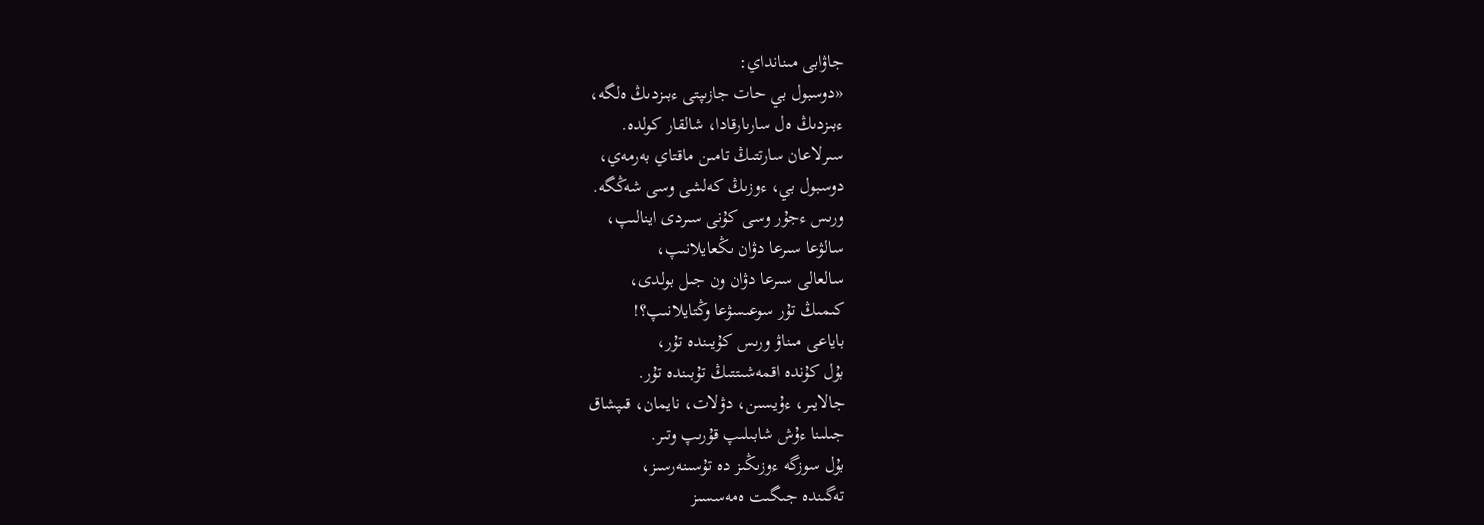جاۋابى مىنانداي:
«دوسبول بي حات جازىپتى ءبىزدىڭ ەلگە،
ءبىزدىڭ ەل سارىارقادا، شالقار كولدە.
سىرلاعان سارتتىڭ تامىن ماقتاي بەرمەي،
دوسبول بي، ءوزىڭ كەلشى وسى شەڭگە.
ورىس ءجۇر وسى كۇنى سىردى اينالىپ،
سالۋعا سىرعا دۋان ىڭعايلانىپ،
سالعالى سىرعا دۋان ون جىل بولدى،
كىمىڭ تۇر سوعىسۋعا وڭتايلانىپ؟!
باياعى مىناۋ ورىس كۇيىندە تۇر،
بۇل كۇندە اقمەشىتتىڭ تۇبىندە تۇر.
جالايىر، ءۇيسىن، دۋلات، نايمان، قىپشاق
جىلىنا ءۇش شابىلىپ قۇرىپ وتىر.
بۇل سوزگە ءوزىڭىز دە تۇسىنەرسىز،
تەگىندە جىگىت ەمەسسىز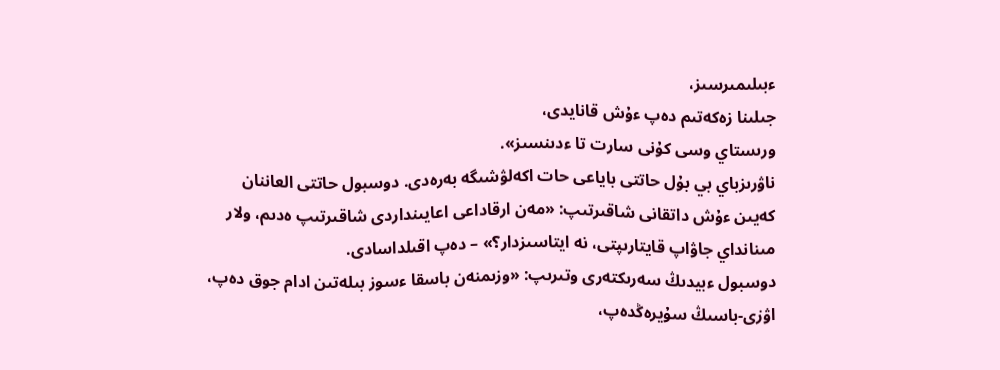ءبىلىمىرسىز،
جىلىنا زەكەتىم دەپ ءۇش قانايدى،
ورىستاي وسى كۇنى سارت تا ءدىنسىز».
ناۋرىزباي بي بۇل حاتتى باياعى حات اكەلۋشىگە بەرەدى. دوسبول حاتتى العاننان كەيىن ءۇش داتقانى شاقىرتىپ: «مەن ارقاداعى اعايىنداردى شاقىرتىپ ەدىم، ولار مىنانداي جاۋاپ قايتارىپتى، نە ايتاسىزدار؟» – دەپ اقىلداسادى.
دوسبول ءبيدىڭ سەرىكتەرى وتىرىپ: «وزىمنەن باسقا ءسوز بىلەتىن ادام جوق دەپ، اۋزى-باسىڭ سۇيرەڭدەپ،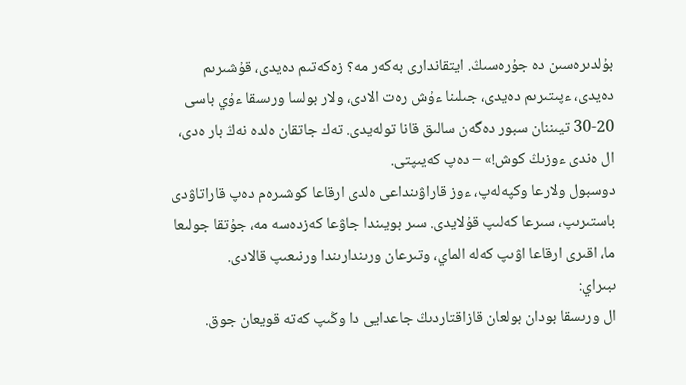بۇلدىرەسىن دە جۇرەسىڭ. ايتقاندارى بەكەر مە؟ زەكەتىم دەيدى، قۇشىرىم دەيدى، ءپىتىرىم دەيدى، جىلىنا ءۇش رەت الادى، ولار بولسا ورىسقا ءۇي باسى 20-30 تيىننان سبور دەگەن سالىق قانا تولەيدى. تەك جاتقان ەلدە نەڭ بار ەدى، ال ەندى ءوزىڭ كوش!» – دەپ كەيىپتى.
دوسبول ولارعا وكپەلەپ، ءوز قاراۋىنداعى ەلدى ارقاعا كوشىرەم دەپ قاراتاۋدى باستىرىپ، سىرعا كەلىپ قۇلايدى. سىر بويىندا جاۋعا كەزدەسە مە، جۇتقا جولىعا ما، اقىرى ارقاعا اۋىپ كەلە الماي، وتىرعان ورىندارىندا ورنىعىپ قالادى.
ىبىراي:
ال ورىسقا بودان بولعان قازاقتاردىڭ جاعدايى دا وڭىپ كەتە قويعان جوق.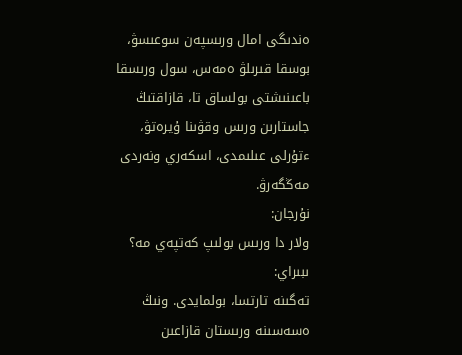ەندىگى امال ورىسپەن سوعىسۋ، بوسقا قىرىلۋ ەمەس، سول ورىسقا باعىنىشتى بولساق تا، قازاقتىڭ جاستارىن ورىس وقۋىنا ۇيرەتۋ، ءتۇرلى عىلىمدى، اسكەري ونەردى مەڭگەرۋ.
نۇرجان:
ولار دا ورىس بولىپ كەتپەي مە؟
ىبىراي:
تەگىنە تارتسا، بولمايدى. ونىڭ ەسەسىنە ورىستان قازاعىن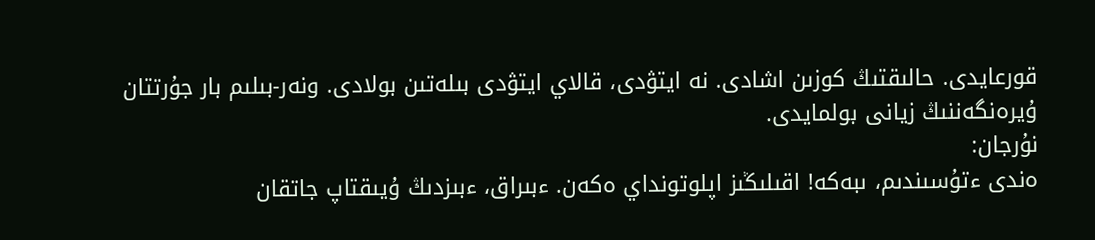قورعايدى. حالىقتىڭ كوزىن اشادى. نە ايتۋدى، قالاي ايتۋدى بىلەتىن بولادى. ونەر-بىلىم بار جۇرتتان ۇيرەنگەننىڭ زيانى بولمايدى.
نۇرجان:
ەندى ءتۇسىندىم، ىبەكە! اقىلىڭىز اپلوتونداي ەكەن. ءبىراق، ءبىزدىڭ ۇيىقتاپ جاتقان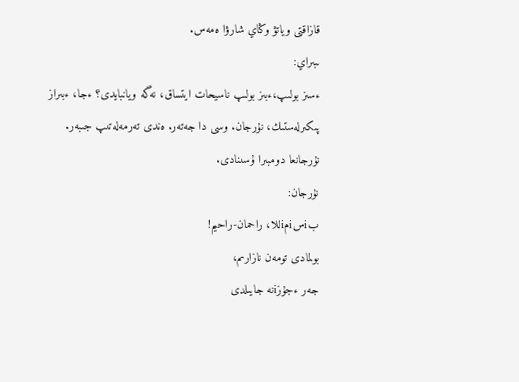قازاقتى وياتۋ وڭاي شارۋا ەمەس.
ىبىراي:
ءسىز بولىپ،ءبىز بولىپ ناسيحات ايتساق، نەگە ويانبايدى؟ ءجا، ءبىراز پىكىرلەستىك، نۇرجان. وسى دا جەتەر. ەندى تەرمەلەتىپ جىبەر.
نۇرجانعا دومبىرا ۇسىنادى.
نۇرجان:
بiسiمiللا، راحمان-راحيم!
بولمادى تومەن نازارىم،
جەر ءجۇزiنە جايىلدى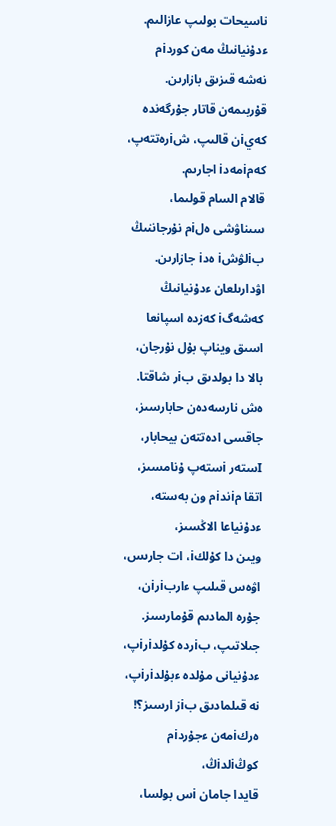ناسيحات بولىپ عازالىم.
ءدۇنيانىڭ مەن كوردiم
نەشە قىزىق بازارىن.
قۇربىمەن قاتار جۇرگەندە
كەيiن قالىپ، شiرەتتەپ،
كەمiمەدi اجارىم.
قالام السام قولىما،
سىناۋشى ەلiم نۇرجاننىڭ
بiلۋشi ەدi جازارىن.
اۋدارىلعان ءدۇنيانىڭ
كەشەگi كەزدە اسپانعا
اسىق ويناپ بۇل نۇرجان،
بالا دا بولدىق بiر شاقتا.
ەش نارسەدەن حابارسىز،
جاقسى ادەتتەن بيحابار،
Iستەر iستەپ ۇنامسىز،
اتقا مiندiم ون بەستە،
ءدۇنياعا الاڭسىز،
ويىن دا كۇلكi، ات جارىس،
اۋەس قىلىپ ءاربiرiن،
جۇرە المادىم قۇمارسىز.
جىلاتىپ، بiردە كۇلدiرiپ،
ءدۇنيانى مۇلدە ءبۇلدiرiپ،
نە قىلمادىق بiز ارسىز؟!
ەركiمەن ءجۇردiم كوڭiلدiڭ،
قايدا جامان iس بولسا،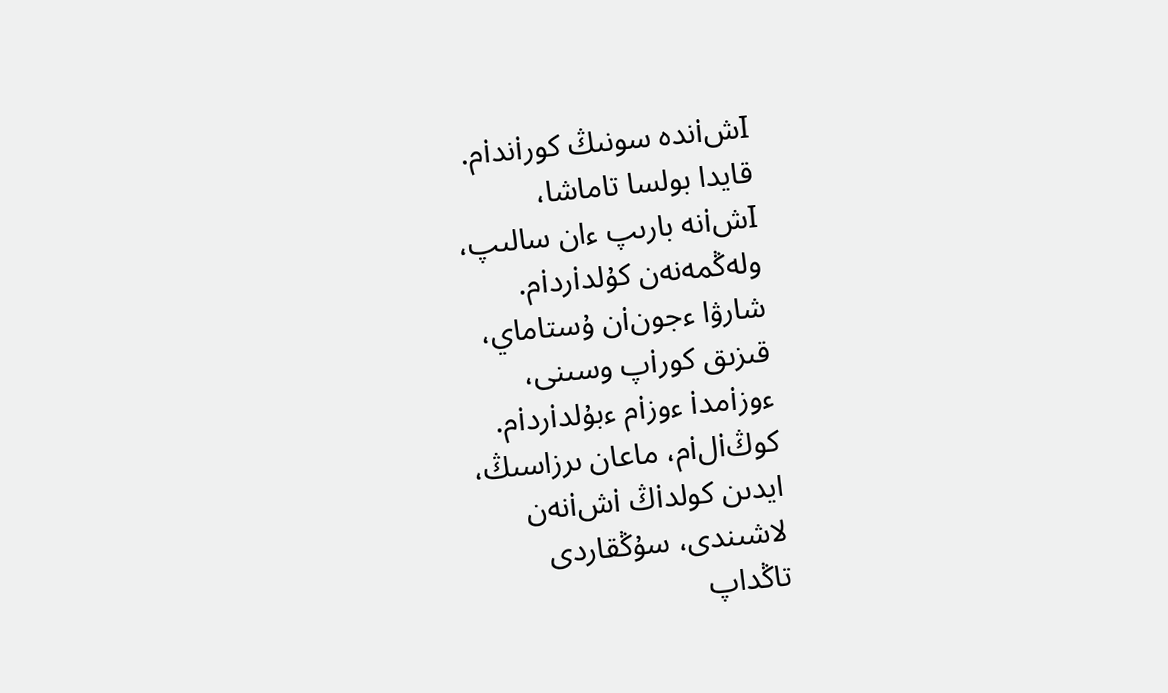Iشiندە سونىڭ كورiندiم.
قايدا بولسا تاماشا،
Iشiنە بارىپ ءان سالىپ،
ولەڭمەنەن كۇلدiردiم.
شارۋا ءجونiن ۇستاماي،
قىزىق كورiپ وسىنى،
ءوزiمدi ءوزiم ءبۇلدiردiم.
كوڭiلiم، ماعان ىرزاسىڭ،
ايدىن كولدiڭ iشiنەن
لاشىندى، سۇڭقاردى
تاڭداپ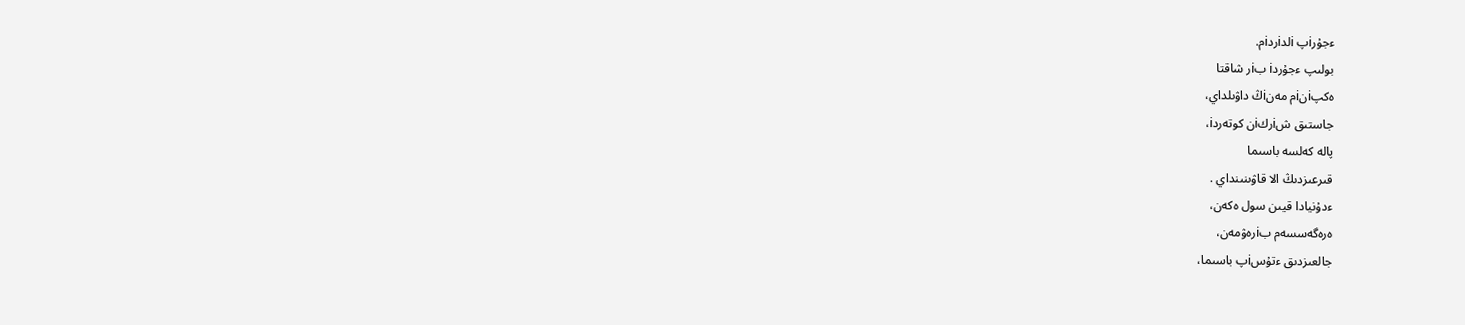ءجۇرiپ iلدiردiم.
بولىپ ءجۇردi بiر شاقتا
ەكپiنiم مەنiڭ داۋىلداي،
جاستىق شiركiن كوتەردi،
پالە كەلسە باسىما
قىرعىزدىڭ الا قاۋىنىنداي .
ءدۇنيادا قيىن سول ەكەن،
ەرەگەسسەم بiرەۋمەن،
جالعىزدىق ءتۇسiپ باسىما،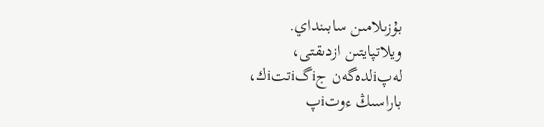بۇزىلامىن سابىنداي.
ويلاتپايتىن ازدىقتى،
لەپiلدەگەن جiگiتتiك،
باراسىڭ ءوتiپ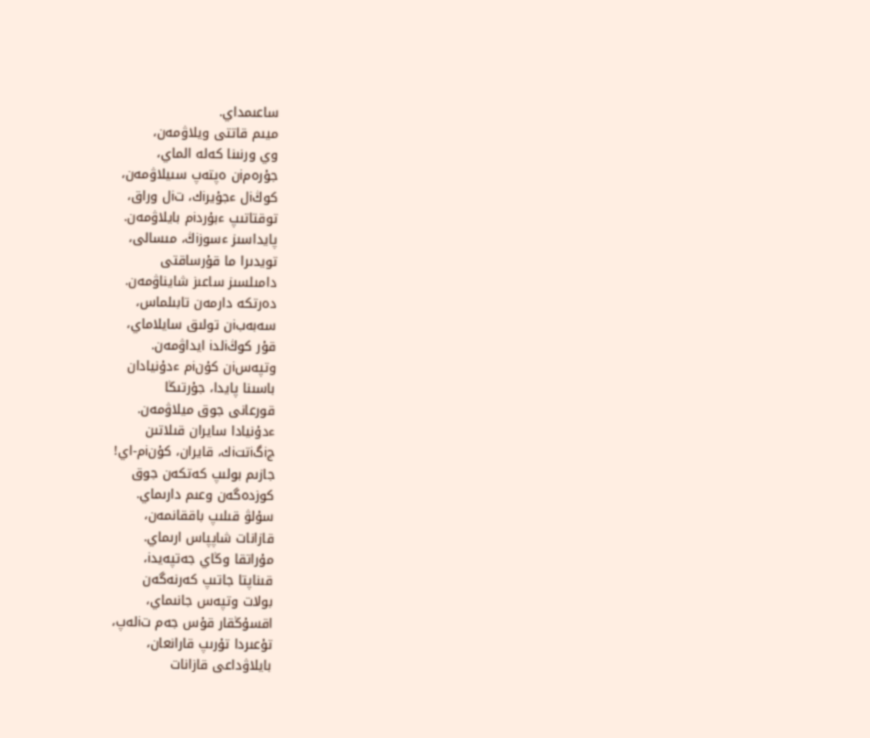ساعىمداي.
ميىم قاتتى ويلاۋمەن،
وي ورنىنا كەلە الماي،
جۇرەمiن ەپتەپ سىيلاۋمەن،
كوڭiل ءجۇيرiك، تiل وراق،
توقتاتىپ ءبۇردiم بايلاۋمەن.
پايداسىز ءسوزiڭ، مىسالى،
تويدىرا ما قۇرساقتى
دامىلسىز ساعىز شايناۋمەن.
دەرتكە دارمەن تابىلماس،
سەبەبiن تولىق سايلاماي،
قۇر كوڭiلدi ايداۋمەن.
وتپەسiن كۇنiم ءدۇنيادان
باسىنا پايدا، جۇرتىڭا
قورعانى جوق ميلاۋمەن.
ءدۇنيادا سايران قىلاتىن
جiگiتتiك، قايران، كۇنiم-اي!
جازىم بولىپ كەتكەن جوق
كوزدەگەن وعىم دارىماي.
سۇلۋ قىلىپ باققانمەن،
قازانات شاپپاس ارىماي.
مۇراتقا وڭاي جەتپەيدi،
قىناپتا جاتىپ كەرنەگەن
بولات وتپەس جانىماي،
اقسۇڭقار قۇس جەم تiلەپ،
تۇعىردا تۇرىپ قارانعان،
بايلاۋداعى قازانات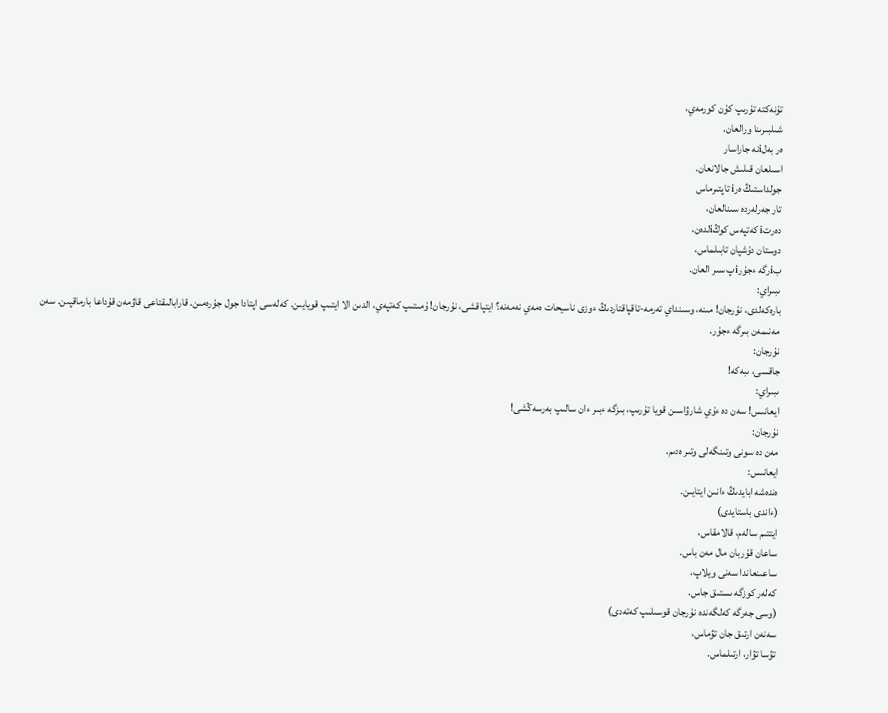تۇنەكتە تۇرىپ كۇن كورمەي،
شىلبىرىنا ورالعان.
ەر بەلiنە جاراسار
اسىلعان قىلىش جالانعان.
جولداستىڭ ەرi تاپتىرماس
تار جەرلەردە سىنالعان،
دەرتi كەتپەس كوڭiلدەن،
دوستان دۇشپان تابىلماس،
بiرگە ءجۇرiپ سىر العان.
ىبىراي:
بارەكەلدى، نۇرجان! مىنە، وسىنداي تەرمە-تاقپاقتاردىڭ ءوزى ناسيحات ەمەي نەمەنە؟ ايتپاقشى، نۇرجان! ۇمىتىپ كەتپەي، الدىن الا ايتىپ قويايىن. كەلەسى اپتادا جول جۇرەمىن. قارابالىقتاعى قاۋمەن قۇداعا بارماقپىن. سەن مەنىمەن بىرگە ءجۇر.
نۇرجان:
جاقسى، ىبەكە!
ىبىراي:
ايعانىس! سەن دە ءۇي شارۋاسىن قويا تۇرىپ، بىزگە ءبىر ءان سالىپ بەرسەڭشى!
نۇرجان:
مەن دە سونى وتىنگەلى وتىر ەدىم.
ايعانىس:
ەندەشە ابايدىڭ ءانىن ايتايىن.
(ءاندى باستايدى)
ايتتىم سالەم، قالامقاس،
ساعان قۇربان مال مەن باس.
ساعىنعاندا سەنى ويلاپ،
كەلەر كوزگە ىستىق جاس.
(وسى جەرگە كەلگەندە نۇرجان قوسىلىپ كەتەدى)
سەنەن ارتىق جان تۋماس،
تۋسا تۋار، ارتىلماس.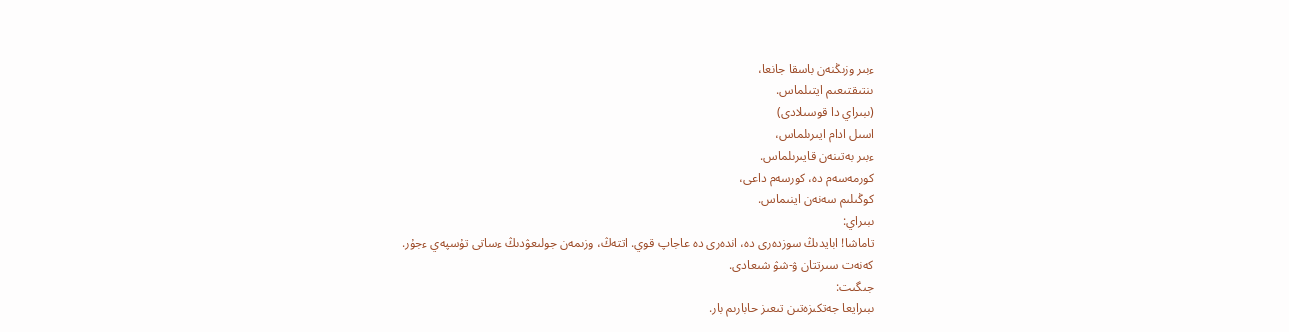ءبىر وزىڭنەن باسقا جانعا،
ىنتىقتىعىم ايتىلماس.
(ىبىراي دا قوسىلادى)
اسىل ادام ايىرىلماس،
ءبىر بەتىنەن قايىرىلماس.
كورمەسەم دە، كورسەم داعى،
كوڭىلىم سەنەن اينىماس.
ىبىراي:
تاماشا! ابايدىڭ سوزدەرى دە، اندەرى دە عاجاپ قوي. اتتەڭ، وزىمەن جولىعۋدىڭ ءساتى تۇسپەي ءجۇر.
كەنەت سىرتتان ۋ-شۋ شىعادى.
جىگىت:
ىبىرايعا جەتكىزەتىن تىعىز حابارىم بار.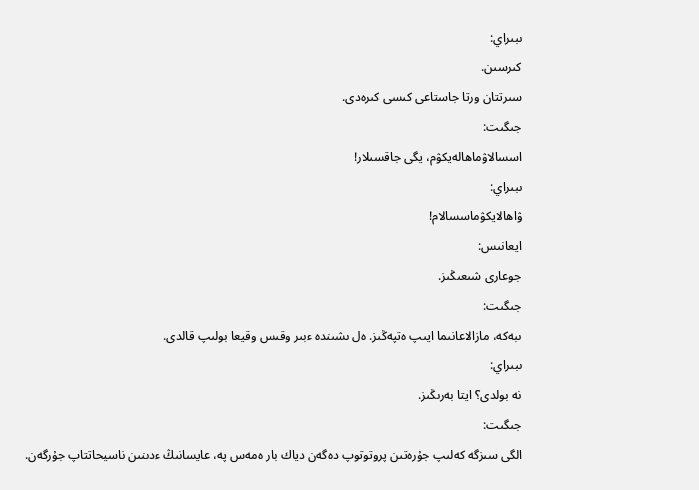ىبىراي:
كىرسىن.
سىرتتان ورتا جاستاعى كىسى كىرەدى.
جىگىت:
اسسالاۋماھالەيكۋم، يگى جاقسىلار!
ىبىراي:
ۋاھالايكۋماسسالام!
ايعانىس:
جوعارى شىعىڭىز.
جىگىت:
ىبەكە، مازالاعانىما ايىپ ەتپەڭىز. ەل ىشىندە ءبىر وقىس وقيعا بولىپ قالدى.
ىبىراي:
نە بولدى؟ ايتا بەرىڭىز.
جىگىت:
الگى سىزگە كەلىپ جۇرەتىن پروتوتوپ دەگەن دياك بار ەمەس پە، عايسانىڭ ءدىنىن ناسيحاتتاپ جۇرگەن.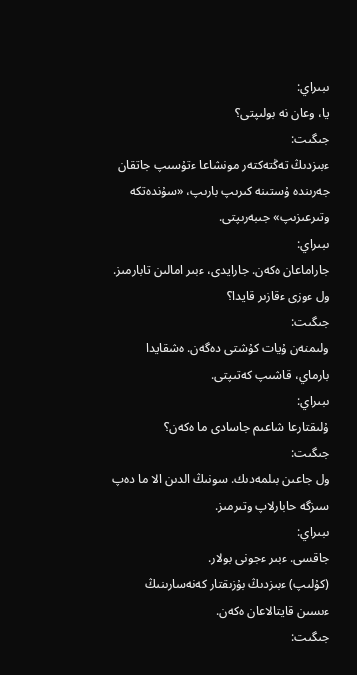ىبىراي:
يا، وعان نە بولىپتى؟
جىگىت:
ءبىزدىڭ تەڭتەكتەر مونشاعا ءتۇسىپ جاتقان جەرىندە ۇستىنە كىرىپ بارىپ، «سۇندەتكە وتىرعىزىپ» جىبەرىپتى.
ىبىراي:
جاراماعان ەكەن. جارايدى، ءبىر امالىن تابارمىز. ول ءوزى ءقازىر قايدا؟
جىگىت:
ولىمنەن ۇيات كۇشتى دەگەن. ەشقايدا بارماي، قاشىپ كەتىپتى.
ىبىراي:
ۇلىقتارعا شاعىم جاسادى ما ەكەن؟
جىگىت:
ول جاعىن بىلمەدىك. سونىڭ الدىن الا ما دەپ سىزگە حابارلاپ وتىرمىز.
ىبىراي:
جاقسى. ءبىر ءجونى بولار.
(كۇلىپ) ءبىزدىڭ بۇزىقتار كەنەسارىنىڭ ءىسىن قايتالاعان ەكەن.
جىگىت: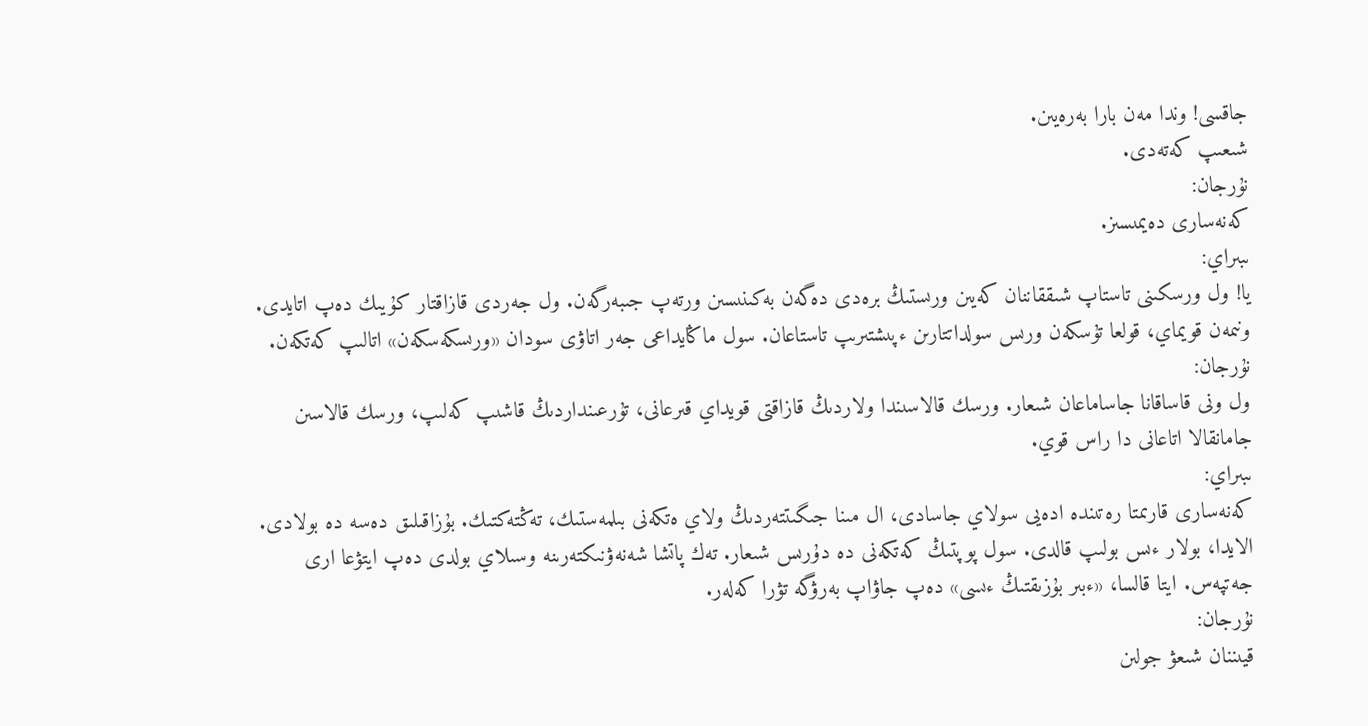جاقسى! وندا مەن بارا بەرەيىن.
شىعىپ كەتەدى.
نۇرجان:
كەنەسارى دەيمىسىز.
ىبىراي:
يا! ول ورسكىنى تاستاپ شىققاننان كەيىن ورىستىڭ برەدى دەگەن بەكىنىسىن ورتەپ جىبەرگەن. ول جەردى قازاقتار كۇيىك دەپ اتايدى. ونىمەن قويماي، قولعا تۇسكەن ورىس سولداتتارىن ءپىشتىرىپ تاستاعان. سول ماڭايداعى جەر اتاۋى سودان «ورىسكەسكەن» اتالىپ كەتكەن.
نۇرجان:
ول ونى قاساقانا جاساماعان شىعار. ورسك قالاسىندا ولاردىڭ قازاقتى قويداي قىرعانى، تۇرعىنداردىڭ قاشىپ كەلىپ، ورسك قالاسىن جامانقالا اتاعانى دا راس قوي.
ىبىراي:
كەنەسارى قارىمتا رەتىندە ادەيى سولاي جاسادى، ال مىنا جىگىتتەردىڭ ولاي ەتكەنى بىلمەستىك، تەڭتەكتىك. بۇزاقىلىق دەسە دە بولادى. الايدا، بولار ءىس بولىپ قالدى. سول پوپتىڭ كەتكەنى دە دۇرىس شىعار. تەك پاتشا شەنەۋنىكتەرىنە وسىلاي بولدى دەپ ايتۋعا ارى جەتپەس. ايتا قالسا، «ءبىر بۇزىقتىڭ ءىسى» دەپ جاۋاپ بەرۋگە تۋرا كەلەر.
نۇرجان:
قيىننان شىعۋ جولىن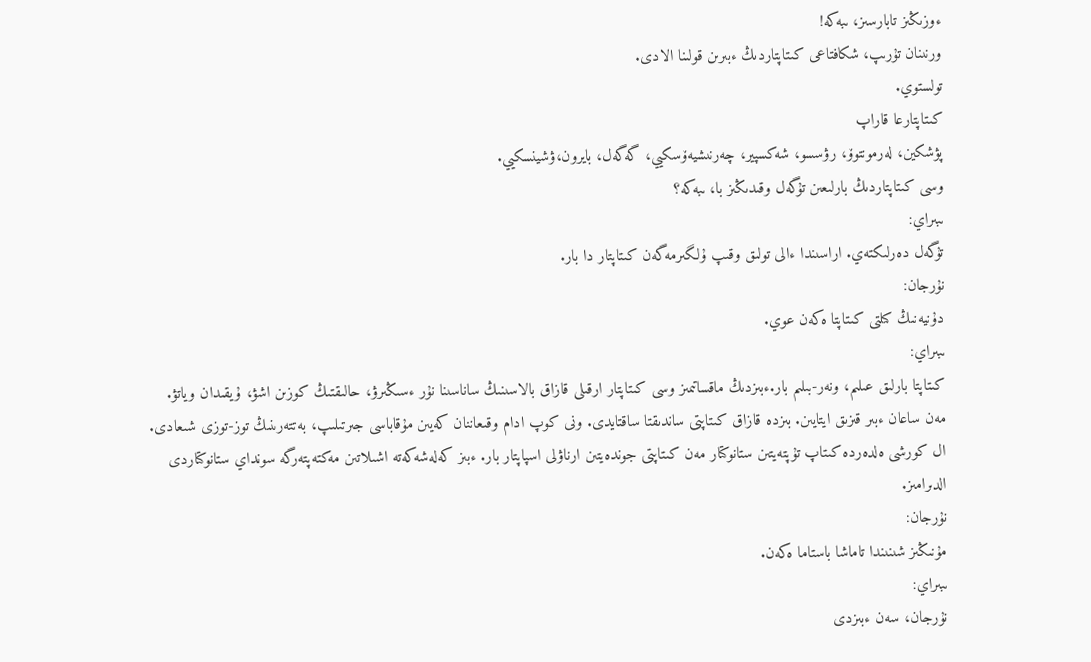ءوزىڭىز تابارسىز، ىبەكە!
ورنىنان تۇرىپ، شكافتاعى كىتاپتاردىڭ ءبىرىن قولىنا الادى.
تولستوي.
كىتاپتارعا قاراپ
پۋشكين، لەرمونتوۆ، رۋسسو، شەكسپير، چەرنىشيەۆسكيي، گەگەل، بايرون،ۋشينسكيي.
وسى كىتاپتاردىڭ بارلىعىن تۇگەل وقىدىڭىز با، ىبەكە؟
ىبىراي:
تۇگەل دەرلىكتەي. اراسىندا ءالى تولىق وقىپ ۇلگىرمەگەن كىتاپتار دا بار.
نۇرجان:
دۇنيەنىڭ كىلتى كىتاپتا ەكەن عوي.
ىبىراي:
كىتاپتا بارلىق عىلىم، ونەر-بىلىم بار.ءبىزدىڭ ماقساتىمىز وسى كىتاپتار ارقىلى قازاق بالاسىنىڭ ساناسىنا نۇر ءسىڭىرۋ، حالىقتىڭ كوزىن اشۋ، ۇيقىدان وياتۋ.
مەن ساعان ءبىر قىزىق ايتايىن. بىزدە قازاق كىتاپتى ساندىقتا ساقتايدى. ونى كوپ ادام وقىعاننان كەيىن مۇقاباسى جىرتىلىپ، بەتتەرىنىڭ توز-توزى شىعادى. ال كورشى ەلدەردە كىتاپ تۇپتەيتىن ستانوكتار مەن كىتاپتى جوندەيتىن ارناۋلى اسپاپتار بار. ءبىز كەلەشەكەتە اشىلاتىن مەكتەپتەرگە سونداي ستانوكتاردى الدىرامىز.
نۇرجان:
مۇنىڭىز شىنىندا تاماشا باستاما ەكەن.
ىبىراي:
نۇرجان، سەن ءبىزدى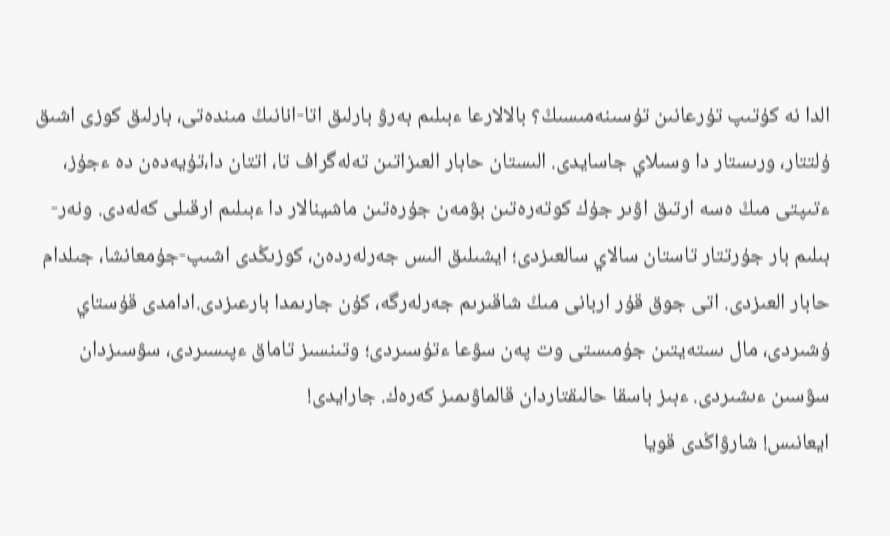الدا نە كۇتىپ تۇرعانىن تۇسىنەمىسىڭ؟ بالالارعا ءبىلىم بەرۋ بارلىق اتا-انانىڭ مىندەتى، بارلىق كوزى اشىق ۇلتتار، ورىستار دا وسىلاي جاسايدى. الىستان حابار العىزاتىن تەلەگراف تا، اتتان دا،تۇيەدەن دە ءجۇز، ءتىپتى مىڭ ەسە ارتىق اۋىر جۇك كوتەرەتىن بۋمەن جۇرەتىن ماشينالار دا ءبىلىم ارقىلى كەلەدى. ونەر-بىلىم بار جۇرتتار تاستان سالاي سالعىزدى؛ ايشىلىق الىس جەرلەردەن، كوزىڭدى اشىپ-جۇمعانشا، جىلدام حابار العىزدى. اتى جوق قۇر اربانى مىڭ شاقىرىم جەرلەرگە، كۇن جارىمدا بارعىزدى.ادامدى قۇستاي ۇشىردى، مال ىستەيتىن جۇمىستى وت پەن سۋعا ءتۇسىردى؛ وتىنسىز تاماق ءپىسىردى، سۋسىزدان سۋسىن ءىشىردى. ءبىز باسقا حالىقتاردان قالماۋىمىز كەرەك. جارايدى!
ايعانىس! شارۋاڭدى قويا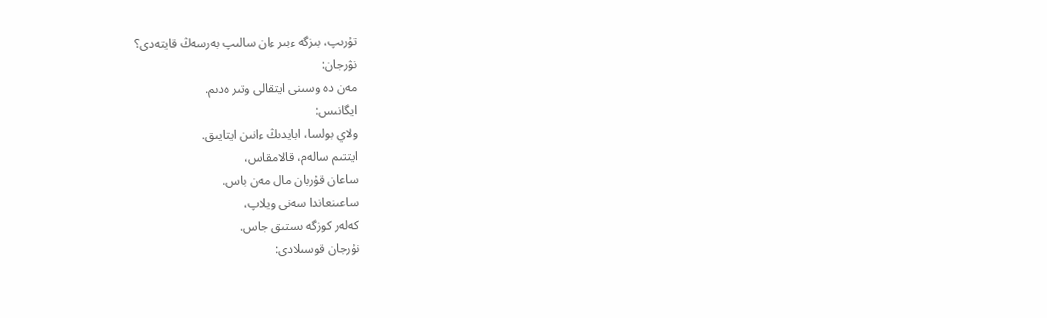تۇرىپ، بىزگە ءبىر ءان سالىپ بەرسەڭ قايتەدى؟
نۋرجان:
مەن دە وسىنى ايتقالى وتىر ەدىم.
ايگانىس:
ولاي بولسا، ابايدىڭ ءانىن ايتايىق.
ايتتىم سالەم، قالامقاس،
ساعان قۇربان مال مەن باس.
ساعىنعاندا سەنى ويلاپ،
كەلەر كوزگە ىستىق جاس.
نۇرجان قوسىلادى: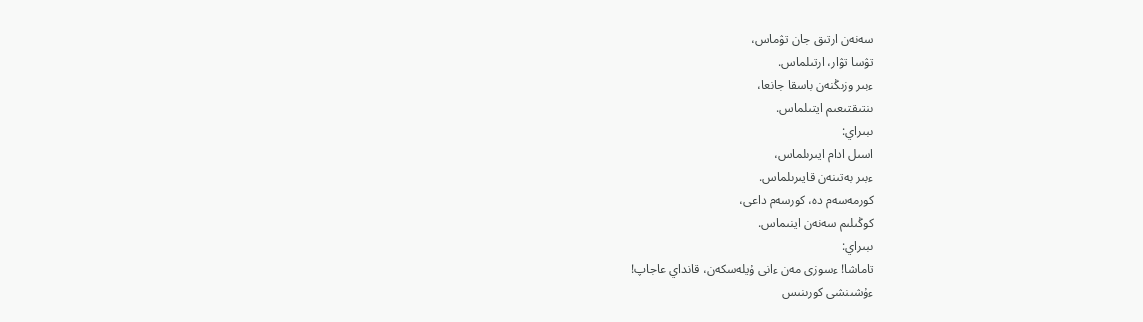سەنەن ارتىق جان تۋماس،
تۋسا تۋار، ارتىلماس.
ءبىر وزىڭنەن باسقا جانعا،
ىنتىقتىعىم ايتىلماس.
ىبىراي:
اسىل ادام ايىرىلماس،
ءبىر بەتىنەن قايىرىلماس.
كورمەسەم دە، كورسەم داعى،
كوڭىلىم سەنەن اينىماس.
ىبىراي:
تاماشا! ءسوزى مەن ءانى ۇيلەسكەن، قانداي عاجاپ!
ءۇشىنشى كورىنىس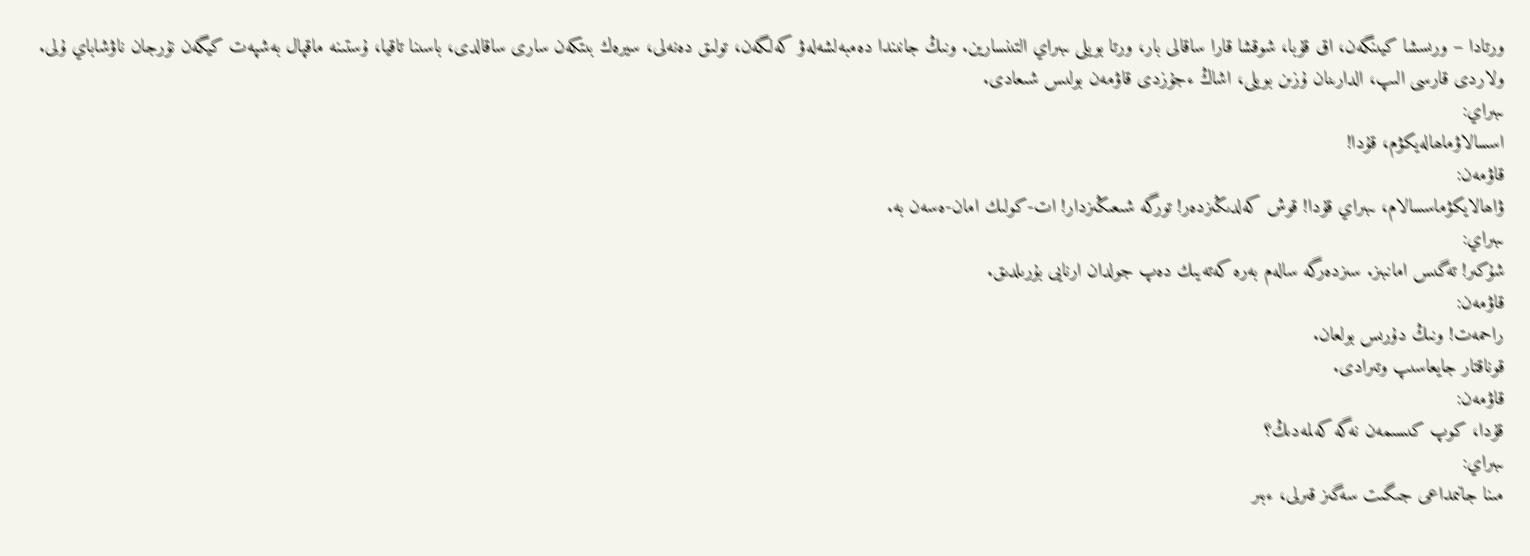ورتادا – ورىسشا كيىنگەن، اق قۇبا، شوقشا قارا ساقالى بار، ورتا بويلى ىبىراي التىنسارين. ونىڭ جانىندا دەمبەلشەلەۋ كەلگەن، تولىق دەنەلى، سيرەك بىتكەن سارى ساقالدى، باسىنا تاقيا، ۇستىنە ماقپال بەشپەت كيگەن نۇرجان ناۋشاباي ۇلى. ولاردى قارسى الىپ، الدارىنان ۇزىن بويلى، اشاڭ ءجۇزدى قاۋمەن بولىس شىعادى.
ىبىراي:
اسسالاۋماھالەيكۋم، قۇدا!
قاۋمەن:
ۋاھالايكۋماسسالام، ىبىراي قۇدا! قوش كەلدىڭىزدەر! تورگە شىعىڭىزدار! ات-كولىك امان-ەسەن بە.
ىبىراي:
شۇكىر! تەگىس امانبىز. سىزدەرگە سالەم بەرە كەتەيىك دەپ جولدان ارنايى بۇرىلدىق.
قاۋمەن:
راحمەت! ونىڭ دۇرىس بولعان.
قوناقتار جايعاسىپ وتىرادى.
قاۋمەن:
قۇدا، كوپ كىسىمەن نەگە كەلمەدىڭ؟
ىبىراي:
مىنا جانىمداعى جىگىت سەگىز قىرلى، ءبىر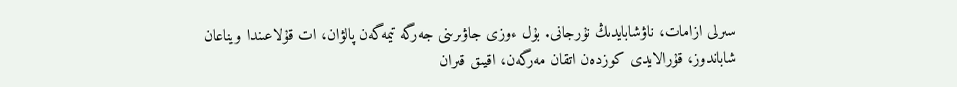سىرلى ازامات، ناۋشابايدىڭ نۇرجانى. بۇل ءوزى جاۋىرىنى جەرگە تيمەگەن پالۋان، ات قۇلاعىندا ويناعان شاباندوز، قۇرالايدى كوزدەن اتقان مەرگەن، اقيىق قىران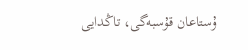ۇستاعان قۇسبەگى، تاڭدايى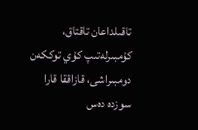تاقىلداعان تاقتاق، كۇمبىرلەتىپ كۇي توككەن دومبىراشى، قازاققا قارا سوزدە دەس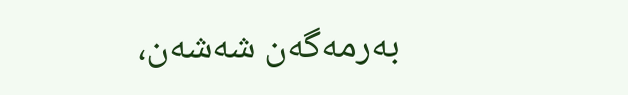بەرمەگەن شەشەن،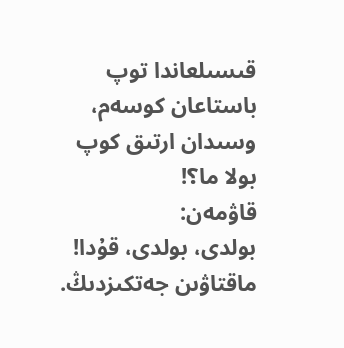قىسىلعاندا توپ باستاعان كوسەم، وسىدان ارتىق كوپ بولا ما؟!
قاۋمەن:
بولدى، بولدى، قۇدا! ماقتاۋىن جەتكىزدىڭ.